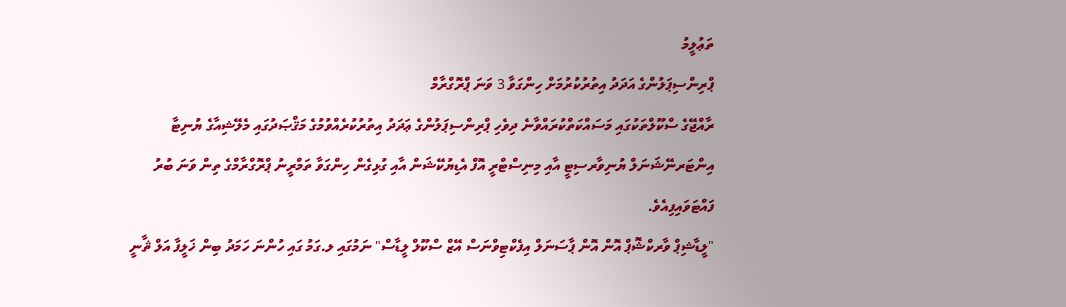ތަޢުލީމު
ޕްރިންސިޕަލުންގެ އަދަދު އިތުރުކުރުމަށް ހިންގަވާ 3 ވަނަ ޕްރޮގްރާމް
ރާއްޖޭގެ ސްކޫލްތަކުގައި މަސައްކަތްކުރައްވާނެ ދިވެހި ޕްރިންސިޕަލުންގެ ޢަދަދު އިތުރުކުރެއްވުމުގެ މަޤްޞަދުގައި މެލޭޝިއާގެ ޔުނިޓާ އިންޓަރނޭޝަނަލް ޔުނިވާރސިޓީ އާއި މިނިސްޓްރީ އޮފް އެޑިޔުކޭޝަން އާއި ގުޅިގެން ހިންގަވާ ތަމްރީނު ޕްރޮގްރާމްގެ ތިން ވަނަ ބުރު ފައްޓަވައިފިއެވެ.
"ލީޑާޝިޕް ވާރކްޝޮޕް އޮން އޮން ޕާސަނަލް އިފެކްޓިވްނަސް އޭޒް ސްކޫލް ލީޑާސް" ނަމުގައި ލ.ގަމު ގައި ހުންނަ ހަމަދު ބިން ޚަލީފާ އަލް ޘާނީ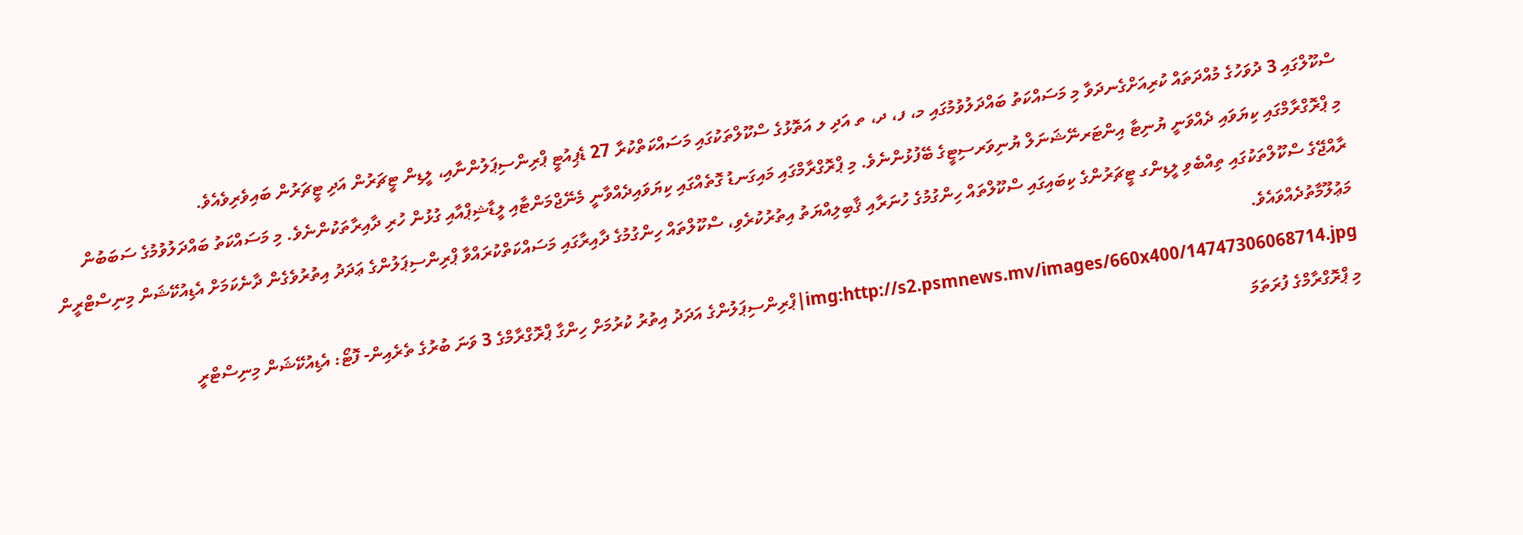ސްކޫލްގައި 3 ދުވަހުގެ މުއްދަތައް ކުރިއަށްގެނދަވާ މި މަސައްކަތު ބައްދަލުވުމުގައި މ، ފ، ދ، ތ އަދި ލ އަތޮޅުގެ ސްކޫލްތަކުގައި މަސައްކަތްކުރާ 27 ޑެޕިއުޓީ ޕްރިންސިޕަލުންނާއި، ލީޑިން ޓީޗަރުން އަދި ޓީޗަރުން ބައިވެރިވެއެވެ.
މި ޕްރޮގްރާމްގައި ކިޔަވައި ދެއްވަނީ ޔުނިޓާ އިންޓަރނޭޝަނަލް ޔުނިވަރސިޓީގެ ބޭފުޅުންނެވެ. މި ޕްރޮގްރާމްގައި މައިގަނޑު ގޮތެއްގައި ކިޔަވައިދެއްވާނީ މެނޭޖްމަންޓާއި ލީޑާޝިޕްއާއި ގުޅުން ހުރި ދާއިރާތަކުންނެވެ. މި މަސައްކަތު ބައްދަލުވުމުގެ ސަބަބުން ރާއްޖޭގެ ސްކޫލްތަކުގައި ތިއްބެވި ލީޑިންގ ޓީޗަރުންގެ ކިބައިގައި ސްކޫލްތައް ހިންގުމުގެ ހުނަރާއި ޤާބިލިއްޔަތު އިތުރުކުރެވި، ސްކޫލްތައް ހިންގުމުގެ ދާއިރާގައި މަސައްކަތްކުރައްވާ ޕްރިންސިޕަލުންގެ ޢަދަދު އިތުރުވެގެން ދާނެކަމަށް އެޑިއުކޭޝަން މިނިސްޓްރީން މަޢުލޫމާތުދެއްވައެވެ.
img:http://s2.psmnews.mv/images/660x400/14747306068714.jpg|ޕްރިންސިޕަލުންގެ އަދަދު އިތުރު ކުރުމަށް ހިންގާ ޕްރޮގްރާމްގެ 3 ވަނަ ބުރުގެ ތެރެއިން- ފޮޓޯ: އެޑިއުކޭޝަން މިނިސްޓްރީ
މި ޕްރޮގްރާމްގެ ފުރަތަމަ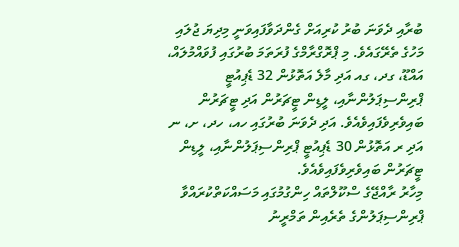ބުރާއި ދެވަނަ ބުރު ކުރިއަށް ގެންދަވާފައިވަނީ މިދިޔަ ޖުލައި މަހުގެ ތެރޭގައެވެ. މި ޕްރޮގްރާމްގެ ފުރަތަމަ ބުރުގައި ފުވައްމުލައް، އައްޑޫ، ގދ، ގއ އަދި މާލެ އަތޮޅުން 32 ޑެޕިއުޓީ ޕްރިންސިޕަލުންނާއި، ލީޑިން ޓީޗަރުން އަދި ޓީޗަރުން ބައިވެރިވެފައިވެއެވެ. އަދި ދެވަނަ ބުރުގައި ހއ، ހދ، ށ، ނ އަދި ރ އަތޮޅުން 30 ޑެޕިއުޓީ ޕްރިންސިޕަލުންނާއި، ލީޑިން ޓީޗަރުން ބައިވެރިވެފައިވެއެވެ.
މިހާރު ރާއްޖޭގެ ސްކޫލްތައް ހިންގުމުގައި މަސައްކަތްކުރައްވާ ޕްރިންސިޕަލުންގެ ތެރެއިން ތަމްރީނު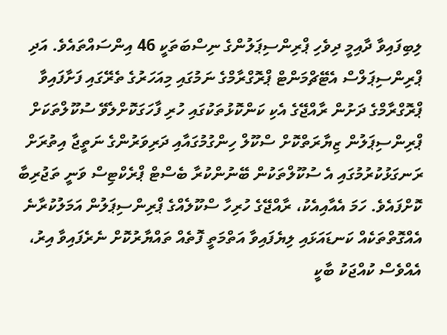ލިބިފައިވާ ދާއިމީ ދިވެހި ޕްރިންސިޕަލުންގެ ނިސްބަތަކީ 46 އިންސައްތައެވެ. އަދި ޕްރިންސިޕަލްސް އެޓޭޗްމަންޓް ޕްރޮގްރާމްގެ ނަމުގައި މިއަހަރުގެ ތެރޭގައި ފަށާފައިވާ ޕްރޮގްރާމްގެ ދަށުން ރާއްޖޭގެ އެކި ކަންކޮޅުތަކުގައި ހުރި ފާހަގަކޮށްލެވޭ ސުކޫލްތަކަށް ޕްރިންސިޕަލުން ޒިޔާރަތްކޮށް ސްކޫލް ހިންގުމުގައާއި ދަރިވަރުންގެ ނަތީޖާ އިތުރަށް ރަނގަޅުކުރުމުގައި އެ ސުކޫލްތަކުން ބޭނުންކުރާ ބެސްޓް ޕްރެކްޓިސް ވަނީ ތަޖުރިބާ ކޮށްފައެވެ. ހަމަ އެއާއިއެކު، ރާއްޖޭގެ ހުރިހާ ސްކޫލެއްގެ ޕްރިންސިޕަލުން އަމަލުކުރާނެ އެއްގޮތްތަކެއް ކަނޑައަޅައި ލިޔެފައިވާ އަތްމަތީ ފޮތެއް ތައްޔާރުކޮށް ނެރެފައިވާ އިރު، އެއްވެސް ކުއްޖަކު ބާކީ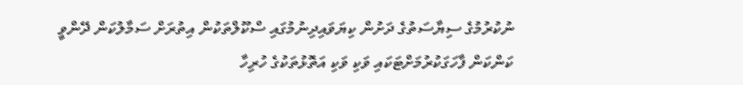ނުކުރުމުގެ ސިޔާސަތުގެ ދަށުން ކިޔަވައިދިނުމުގައި ސްކޫލްތަކުން އިތުރަށް ސަމާލުކަން ދޭންވީ ކަންކަން ފާހަގަކުރުމަށްޓަކައި ވަކި ވަކި އަތޮޅުތަކުގެ ހުރިހާ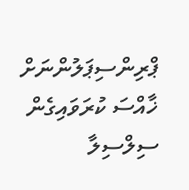ޕްރިންސިޕަލުންނަށް ޚާއްސަ ކުރަވައިގެން ސިލްސިލާ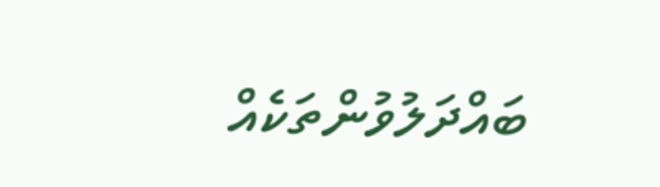ބައްދަލުވުންތަކެއް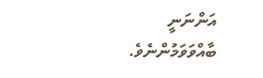އަންނަނީ ބާއްވަވަމުންނެވެ.